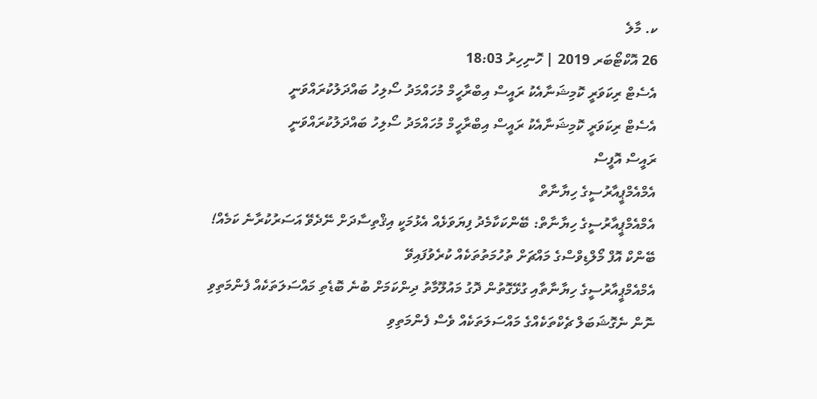ކ. މާލެ
26 އޮކްޓޯބަރ 2019 | ހޮނިހިރު 18:03
އެސެޓް ރިކަވަރީ ކޮމިޝަނާއެކު ރައީސް އިބްރާހީމް މުހައްމަދު ސޯލިހު ބައްދަލުކުރައްވަނީ
އެސެޓް ރިކަވަރީ ކޮމިޝަނާއެކު ރައީސް އިބްރާހީމް މުހައްމަދު ސޯލިހު ބައްދަލުކުރައްވަނީ
ރައީސް އޮފީސް
އެމްއެމްޕީއާރުސީގެ ހިޔާނާތް
އެމްއެމްޕީއާރުސީގެ ހިޔާނާތް: ބޭންކަކާމެދު ފިޔަވަޅެއް އެޅުމަކީ އިޤްތިސާދަށް ނޭދެވޭ އަސަރުކުރާނެ ކަމެއް!
ބޭންކް އޮފް މޯލްޑިވްސްގެ މައްޗަށް ތުހުމަތުތަކެއް ކުރެވުފައިވޭ
އެމްއެމްޕީއާރުސީގެ ހިޔާނާތާއި ގުޅޭގޮތުން ދޮގު މައުލޫމާތު ދިންކަމަށް ބުނެ ބޮޑެތި މައްސަލަތަކެއް ފެންމަތިވި
ނޮން ނެގޮޝަބަލް ޗެކްތަކެއްގެ މައްސަލަތަކެއް ވެސް ފެންމަތިވި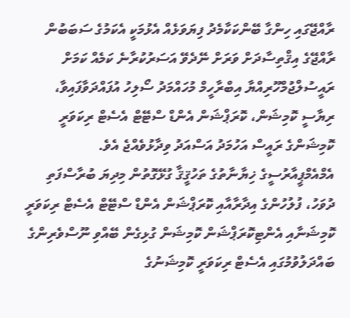ރާއްޖޭގައި ހިންގާ ބޭންކަކާމެދު ފިޔަވަޅެއް އެޅުމަކީ އެކަމުގެ ސަބަބުން ރާއްޖޭގެ އިޤްތިސާދަށް ވަރަށް ނޭދެވޭ އަސަރުކުރާނެ ކަމެއް ކަމަށް ރައީސުލްޖުމްހޫރިއްޔާ އިބްރާހީމް މުހައްމަދު ސޯލިހު އުފައްދަވާފައިވާ، ރިޔާސީ ކޮމިޝަން، ކޮރަޕްޝަން އެންޑް ސްޓޭޓް އެސެޓް ރިކަވަރީ ކޮމިޝަންގެ ރައީސް އަހުމަދު އަސްއަދު ވިދާޅުވެއްޖެ އެވެ.
އެމްއެމްޕީއާރުސީގެ ޚިޔާނާތުގެ ތަހުޤީޤާ ގުޅޭގޮތުން މިދިޔަ ބުރާސްފަތި ދުވަހު، ފުލުހުންގެ އިދާރާއާއި ކޮރަޕްޝަން އެންޑް ސްޓޭޓް އެސެޓް ރިކަވަރީ ކޮމިޝަނާއި އެންޓިކޮރަޕްޝަން ކޮމިޝަން ގުޅިގެން ބޭއްވި ނޫސްވެރިންގެ ބައްދަލުވުމުގައި އެސެޓް ރިކަވަރީ ކޮމިޝަނުގެ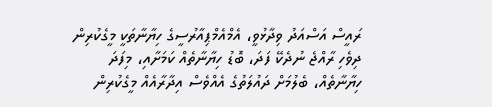ރައީސް އަސްއަދު ވިދާޅުވީ، އެމްއެމްޕިއާރުސީގެ ހިޔާނާތަކީ މީގެކުރިން ދިވެހި ރާއްޖެ ނުދެކޭ ފަދަ، ބޮޑު ހިޔާނާތެއް ކަމަށާއި، މިފަދަ ހިޔާނާތެއް، ބެލުމަށް ދައުލަތުގެ އެއްވެސް އިދާރާއެއް މީގެކުރިން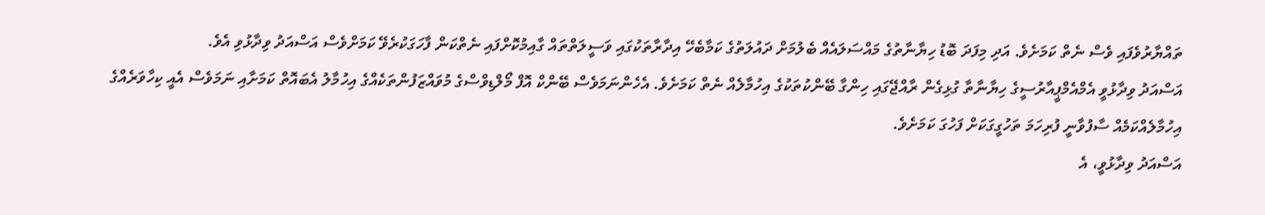ތައްޔާރުވެފައި ވެސް ނެތް ކަމަށެވެ. އަދި މިފަދަ ބޮޑު ހިޔާނާތުގެ މައްސަލައެއް ބެލުމަށް ދައުލަތުގެ ކަމާބެހޭ އިދާރާތަކުގައި ވަސީލަތްތައް ގާއިމުކޮށްފައި ނެތްކަން ފާހަގަކުރެވޭ ކަމަށްވެސް އަސްއަދު ވިދާޅުވި އެވެ.
އަސްއަދު ވިދާޅުވީ އެމްއެމްޕީއާރުސީގެ ހިޔާނާތާ ގުޅިގެން ރާއްޖޭގައި ހިންގާ ބޭންކުތަކުގެ އިހުމާލެއް ނެތް ކަމަށެވެ. އެހެންނަމަވެސް ބޭންކް އޮފް މޯލްޑިވްސްގެ މުވައްޒަފުންތަކެއްގެ އިހުމާލު އެބައޮތް ކަމަށާއި ނަމަވެސް އެއީ ކިހާވަރެއްގެ އިހުމާލެއްކަމެއް ސާފުވާނީ ފުރިހަމަ ތަހުގީގަކަށް ފަހުގަ ކަމަށެވެ.
އަސްއަދު ވިދާޅުވީ، އެ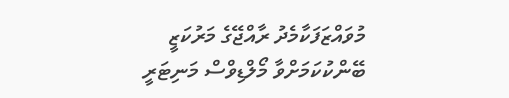މުވައްޒަފަކާމެދު ރާއްޖޭގެ މަރުކަޒީ ބޭންކުކަމަށްވާ މޯލްޑިވްސް މަނިޓަރީ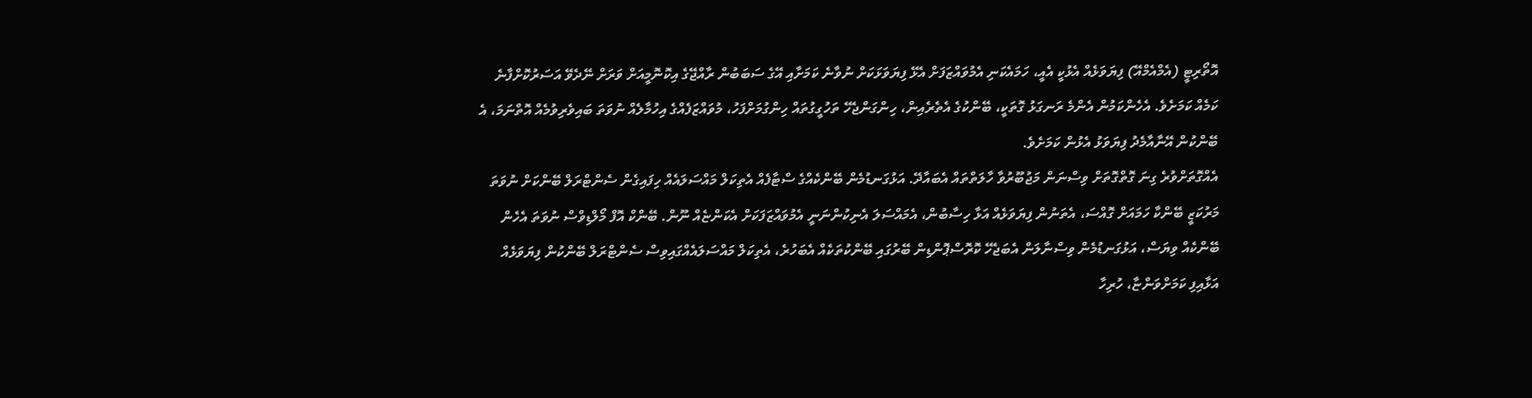އޮތޯރިޓީ (އެމްއެމްއޭ) ފިޔަވަޅެއް އެޅުކީ އެއީ، ހަމައެކަނި އެމުވައްޒަފަށް އެޅޭ ފިޔަވަޅަކަށް ނުވާނެ ކަމަށާއި އޭގެ ސަބަބުން ރާއްޖޭގެ އިކޮނޮމީއަށް ވަރަށް ނޭދެވޭ އަސަރުކޮށްފާނެ ކަމެއް ކަމަށެވެ. އެހެންކަމުން އެންމެ ރަނގަޅު ގޮތަކީ، ބޭންކުގެ އެތެރެއިން، ހިންގަންޖެހޭ ތަހުގީގުތައް ހިންގުމަށްފަހު، މުވައްޒަފެއްގެ އިހުމާލެއް ނުވަތަ ބައިވެރިވުމެއް އޮތްނަމަ، އެ ބޭންކުން އޭނާއާމެދު ފިޔަވަޅު އެޅުން ކަމަށެވެ.
އެއްގޮތަށްވުރެ ގިނަ ގޮތްގޮތަށް ވިސްނަން މަޖުބޫރުވާ ހާލަތްތައް އެބައާދޭ. އަޅުގަނޑުމެން ބޭންކެއްގެ ސްޓާފެއް އެތިކަލް މައްސަލައެއް ހިފައިގެން ސެންޓްރަލް ބޭންކަށް ނުވަތަ މަރުކަޒީ ބޭންކާ ހަމައަށް ގޮއްސަ، އެތަނުން ފިޔަވަޅެއް އަޅާ ހިސާބުން، އެމައްސަލަ އެނިކުންނަނީ އެމުވައްޒަފަކަށް އެކަންޏެއް ނޫން. ބޭންކް އޮފް މޯލްޑިވްސް ނުވަތަ އެހެން ބޭންކެއް ވިޔަސް، އަޅުގަނޑުމެން ވިސްނާލަން އެބަޖެހޭ ކޮރޮސްޕޮންޑިން ބޭރުގައި ބޭންކުތަކެއް އެބަހުރެ، އެތިކަލް މައްސަލައެއްގައިވިސް ސެންޓްރަލް ބޭންކުން ފިޔަވަޅެއް އަޅާއިފި ކަމަށްވަންޏާ، ހުރިހާ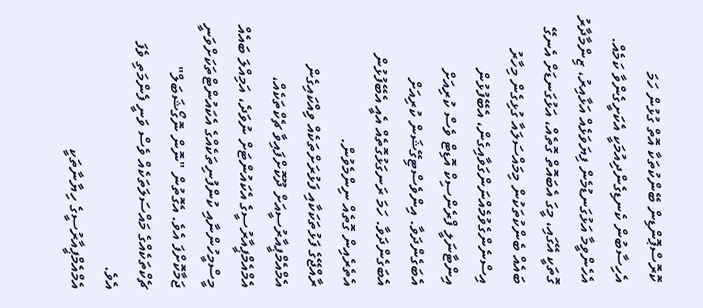ކޮރޮސްޕޮންޑިން ބޭންކުތަކާ އޮތް ގުޅުން ހަމަ އެހިސާބުން ކެނޑިގެންދިއުމަކީ އެކަށީގެންވާ ކަމެއް. އެހެންވީމާ އަޅުގަނޑުމެން ފިޔަވަޅެއް އަޅާއިރު، ޒިންމާދާރު ގޮތަކީ އޭގައި، މީގަ އެބައޮތް ގޮތެއް، އަޅުގަނޑަށް އެނގޭ ބައެއް ބެންކުތަކުން މިމައްސަލައާ ގުޅިގެން މިހާރު އިސްނެންގެވުމެއްނަންގަވާއިގެން، އެބޭފުޅުން އިންޓާނަލީ ފްރެންސިކް އޮޑިޓް ވެސް ކުރިއަށް އެބަގެންދަވާ. އިންވެސްޓިގޭޝަން ކުރިއަށް އެބަގެންދަވާ. ހަމަ ރަނގަޅުގޮތެއް އެއީ އެބޭފުޅުން އެތެރެއިން ގޮތެއް ނިންމެވުން.
ރާއްޖޭގެ ފަޅުތަކަކާއި ފަޅުރަށްތަކެއް ވިއްކައިގެން އެމްއެމްޕީއާރުސީއަށް ދޫކޮށްފައިވާ ޗެކްތަކެއް، އެމްއެމްޕީއާރުސީގެ އެކައުންޓަށް ނުވަދެ، އަމިއްލަ ބައެއް މީސްމީހުންނާއި ކުންފުނިތަކެއްގެ އެކައުންޓްތަކަށްވަނީ ޖަމާކޮށްފަ އެވެ. އެގޮތުން "ނޮން ނޮގޯޝަބަލް" ޗެކްތަކެއްގެ މައްސަލަތަކެއް ވެސް ވަނީ ފެންމަތި ވެފަ އެވެ.
އެމްއެމްޕީއާރުސީގެ ހިޔާނާތަކީ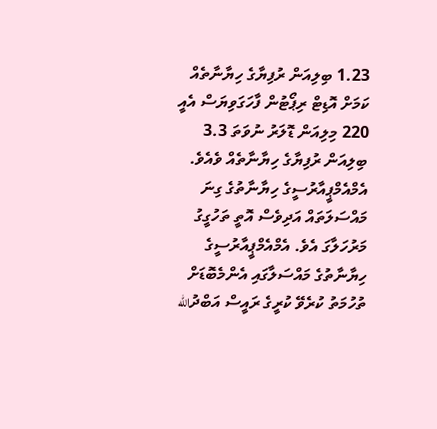1.23 ބިލިއަން ރުފިޔާގެ ހިޔާނާތެއް ކަމަށް އޮޑިޓް ރިޕޯޓުން ފާހަގަވިޔަސް އެއީ 220 މިލިއަން ޑޮލަރު ނުވަތަ 3.3 ބިލިއަން ރުފިޔާގެ ހިޔާނާތެއް ވެއެވެ.
އެމްއެމްޕީއާރުސީގެ ހިޔާނާތުގެ ގިނަ މައްސަލަތައް އަދިވެސް އޮތީ ތަހުގީގު މަރުހަލާގަ އެވެ. އެމްއެމްޕީއާރުސީގެ ހިޔާނާތުގެ މައްސަލާގައި އެންމެބޮޑަށް ތުހުމަތު ކުރެވޭ ކުރީގެ ރައީސް އަބްދުالله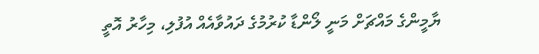ޔާމީންގެ މައްޗަށް މަނީ ލޯންޑާ ކުރުމުގެ ދައުވާއެއް އުފުލި، މިހާރު އޮތީ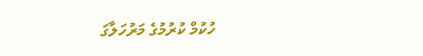ހުކުމް ކުރުމުގެ މަރުހަލާގަ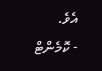އެވެ.
- ކޮމެންޓް